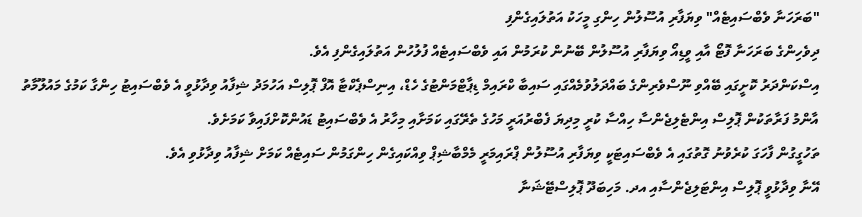"ބަރަހަނާ ވެބްސައިޓެއް" ވިޔަފާރި އުސޫލުން ހިންގި މީހަކު އަތުލައިގެންފި
ދިވެހިންގެ ބަރަހަނާ ފޮޓޯ އާއި ވީޑިއޯ ވިޔަފާރި އުސޫލުން ބޭނުން ކުރަމުން އައި ވެބްސައިޓެއް ފުލުހުން އަތުލައިގެންފި އެވެ.
އިސްކަންދަރު ކޮށީގައި ބޭއްވި ނޫސްވެރިންގެ ބައްދަލުވުމެއްގައި ސައިބާ ކްރައިމް ޑިޕާޓްމަންޓުގެ ހެޑް، އިނިސްޕެކްޓާ އޮފް ޕޮލިސް އަހުމަދު ޝިފާއު ވިދާޅުވީ އެ ވެބްސައިޓު ހިންގާ ކަމުގެ މައުލޫމާތު އާންމު ފަރާތަކުން ޕޮލިސް އިންޓެލިޖެންސާ ހިއްސާ ކުރީ މިދިޔަ ފެބްރުއަރީ މަހުގެ ތެރޭގައި ކަމަށާއި މިހާރު އެ ވެބްސައިޓު ޑައުންކޮށްފައިވާ ކަމަށެވެ.
ތަހުގީގުން ފާހަގަ ކުރެވުނު ގޮތުގައި އެ ވެބްސައިޓަކީ ވިޔަފާރި އުސޫލުން ޕްރައިމަރީ މެމްބާޝިޕް ވިއްކައިގެން ހިންގަމުން ސައިޓެއް ކަމަށް ޝިފާއު ވިދާޅުވި އެވެ.
އޭނާ ވިދާޅުވީ ޕޮލިސް އިންޓަލިޖެންސާއި އދ. މަހިބަދޫ ޕޮލިސްޓޭޝަނާ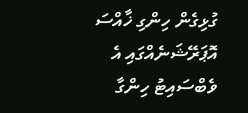ގުޅިގެން ހިންގި ޚާއްސަ އޮޕަރޭޝަނެއްގައި އެ ވެބްސައިޓު ހިންގާ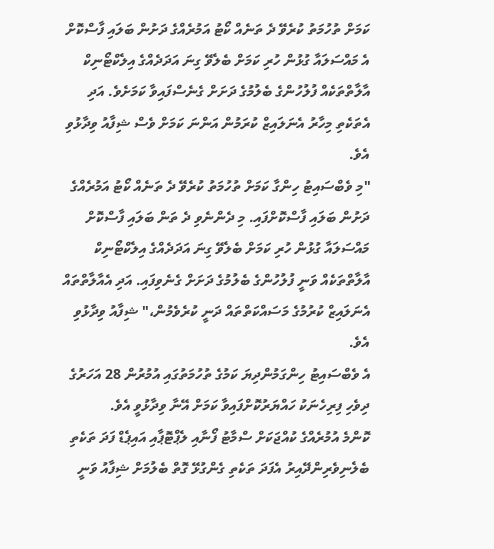ކަމަށް ތުހުމަތު ކުރެވޭ ދެ ތަނެއް ކޯޓު އަމުރެއްގެ ދަށުން ބަލައި ފާސްކޮށް އެ މައްސަލައާ ގުޅުން ހުރި ކަމަށް ބެލެވޭ ގިނަ އަދަދެއްގެ އިލެކްޓޯނިކް އާލާތްތަކެއް ފުލުހުންގެ ބެލުމުގެ ދަށަށް ގެނެސްފައިވާ ކަމަށެވެ. އަދި އެތަކެތި މިހާރު އެނަލައިޒް ކުރަމުން އަންނަ ކަމަށް ވެސް ޝިފާއު ވިދާޅުވި އެވެ.
"މި ވެބްސައިޓު ހިންގާ ކަމަށް ތުހުމަތު ކުރެވޭ ދެ ތަނެއް ކޯޓު އަމުރެއްގެ ދަށުން ބަލައި ފާސްކޮށްފައި. މި ދެންނެވި ދެ ތަން ބަލައި ފާސްކޮށް މައްސަލައާ ގުޅުން ހުރި ކަމަށް ބެލެވޭ ގިނަ އަދަދެއްގެ އިލެކްޓޯނިކް އާލާތްތަކެއް ވަނީ ފުލުހުންގެ ބެލުމުގެ ދަށަށް ގެނެވިފައި. އަދި އެއާލާތްތައް އެނަލައިޒް ކުރުމުގެ މަސައްކަތްތައް ދަނީ ކުރެވެމުން،" ޝިފާއު ވިދާޅުވި އެވެ.
އެ ވެބްސައިޓު ހިންގަމުންދިޔަ ކަމުގެ ތުހުމަތުގައި އުމުރުން 28 އަހަރުގެ ދިވެހި ފިރިހެނަކު ހައްޔަރުކޮށްފައިވާ ކަމަށް އޭނާ ވިދާޅުވީ އެވެ.
ކޮންމެ އުމުރެއްގެ ކުއްޖަކަށް ސްމާޓު ފޯނާއި ލެޕްޓޮޕާއި އައިޕެޑް ފަދަ ތަކެތި ބެލެނިވެރިންދޭއިރު އެފަދަ ތަކެތި ގެންގުޅޭ ގޮތް ބެލުމަށް ޝިފާއު ވަނީ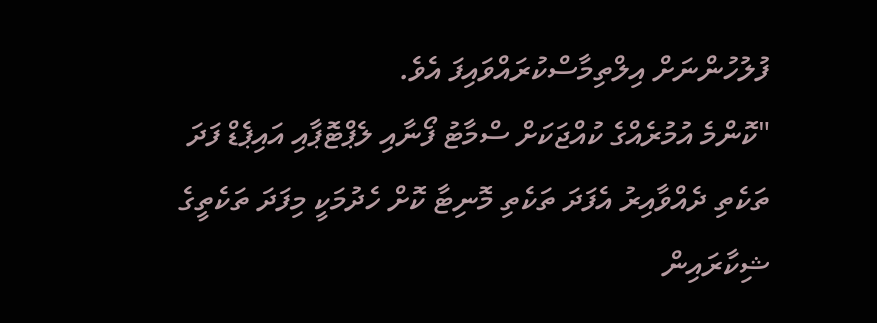ފުލުހުންނަށް އިލްތިމާސްކުރައްވައިފަ އެވެ.
"ކޮންމެ އުމުރެއްގެ ކުއްޖަކަށް ސްމާޓު ފޯނާއި ލެޕްޓޮޕާއި އައިޕެޑް ފަދަ ތަކެތި ދެއްވާއިރު އެފަދަ ތަކެތި މޮނިޓާ ކޮށް ހެދުމަކީ މިފަދަ ތަކެތީގެ ޝިކާރައިން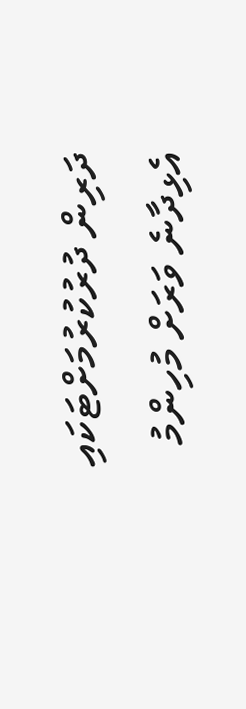ދަރިން ދުރުކުރުމަށްޓަކައި އެޅިދާނެ ވަރަށް މުހިންމު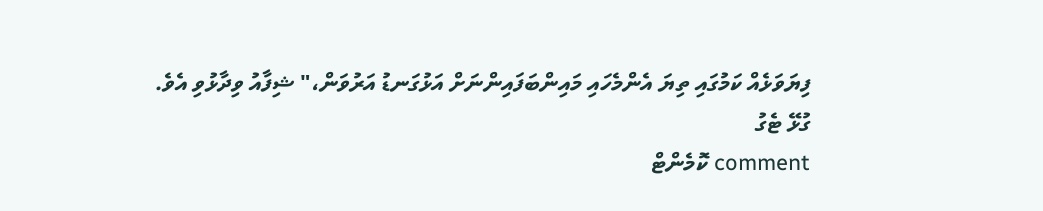ފިޔަވަޅެއް ކަމުގައި ތިޔަ އެންމެހައި މައިންބަފައިންނަށް އަޅުގަނޑު އަރުވަން،" ޝިފާއު ވިދާޅުވި އެވެ.
ގުޅޭ ޓެގު
comment ކޮމެންޓް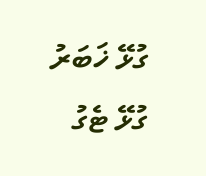ގުޅޭ ޚަބަރު
ގުޅޭ ޓެގު